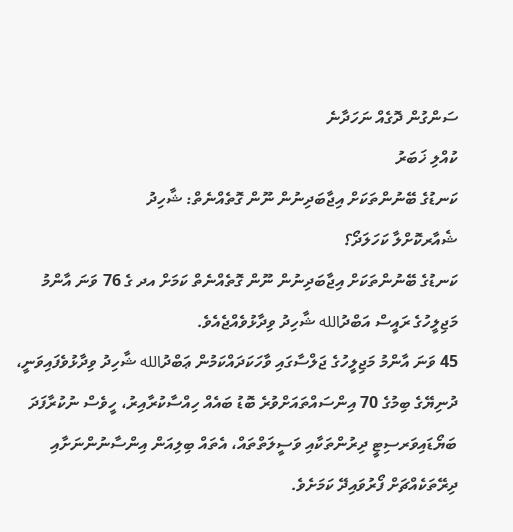ސަންގުން ދޮގެއް ނަހަދާނެ
ކުއްލި ޚަބަރު
ކަނޑުގެ ބޭނުންތަކަށް އިޖާބަދިނުން ނޫން ގޮތެއްނެތް: ޝާހިދު
ޝެއާރކޮށްލާ ކަހަލަދޯ؟
ކަނޑުގެ ބޭނުންތަކަށް އިޖާބަދިނުން ނޫން ގޮތެއްނެތް ކަމަށް އދ ގެ 76 ވަނަ އާންމު މަޖިލީހުގެ ރައީސް އަބްދުالله ޝާހިދު ވިދާޅުވެއްޖެއެވެ.
45 ވަނަ އާންމު މަޖިލީހުގެ ޖަލްސާގައި ވާހަކަދައްކަމުން ޢަބްދުالله ޝާހިދު ވިދާޅުވެފައިވަނީ، ދުނިޔޭގެ ބިމުގެ 70 އިންސައްތައަށްވުރެ ބޮޑު ބައެއް ހިއްސާކުރާއިރު، ހީވެސް ނުކުރާފަދަ ބަޔޯޑައިވަރސިޓީ ދިރުންތަކާއި ވަސީލަތްތައް، އެތައް ބިލިއަން އިންސާނުންނަށާއި ދިރޭތަކެއްޗަށް ފޯރުވައިދޭ ކަމަށެވެ.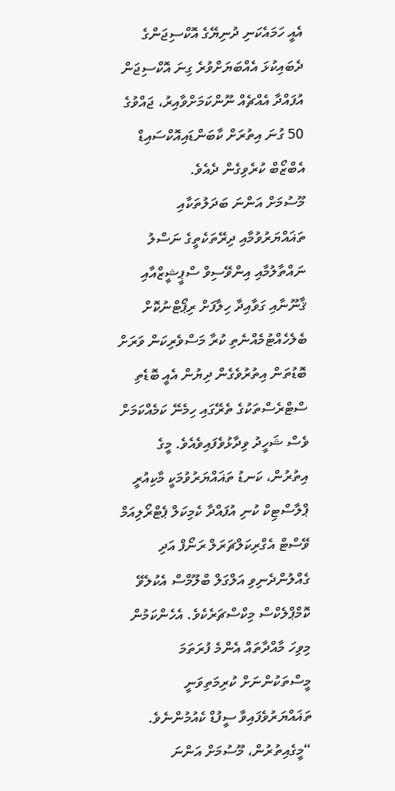އެއީ ހަމައެކަނި ދުނިޔޭގެ އޮކްސިޖަންގެ ދެބައިކުޅަ އެއްބަޔަށްވުރެ ގިނަ އޮކްސިޖަން އުފައްދާ އެއްޗެއް ނޫންކަމަށްވާއިރު، ޖައްވުގެ 50 ގުނަ އިތުރަށް ކާބަންޑައިއޮކްސައިޑް އެބްޒޯބް ކުރެވިގެން ދެއެވެ.
މޫސުމަށް އަންނަ ބަދަލުތަކާއި ތަޣައްޔަރުވުމާއި ދިރޭތަކެތީގެ ނަސްލު ނައްތާލުމާއި އިންވޭސިވް ސްޕީޝީޒްއާއި ޤާނޫނާއި ގަވާއިދާ ހިލާފަށް ރިޕޯޓްނުކޮށް ބެލެހެއްޓުމެއްނެތި ކުރާ މަސްވެރިކަން ވަރަށް ބޮޑުތަން އިތުރުވެގެން ދިޔުން އެއީ ބޮޑެތި ސްޓްރެސްތަކުގެ ތެރޭގައި ހިމެނޭ ކަމެއްކަމަށް ވެސް ޝަހީދު ވިދާޅުވެފައިވެއެވެ. މީގެ އިތުރުން، ކަނޑު ތަޣައްޔަރުވުމަކީ މާކިއުރީ ޕްލާސްޓިކް ކުނި އުފައްދާ ކެމިކަލް ޕެޓްރޯލިއަމް ވޭސްޓް އެގްރިކަލްޗަރަލް ރަނޯފް އަދި ގެއްލުންދެނިވި އަލްގަލް ބްލޫމްސް އެކުލެވޭ ކޮމްޕްލެކްސް މިކްސްޗަރެކެވެ. އެހެންކަމުން މިވިހަ މާއްދާތައް އެންމެ ފުރަތަމަ މީސްތަކުންނަށް ކުރިމަތިވަނީ ތަޣައްޔަރުވެފައިވާ ސީފުޑް ކެއުމުންނެވެ.
“މީގެއިތުރުން، މޫސުމަށް އަންނަ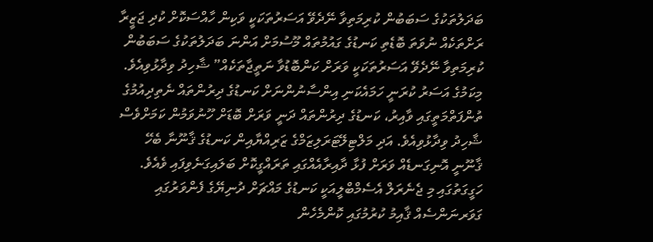ބަދަލުތަކުގެ ސަބަބުން ކުރިމަތިވާ ނޭދެވޭ އަސަރުތަކަކީ ވަކިން ހާއްސަކޮށް ކުދި ޖަޒީރާ ރަށްތަކެއް ނުވަތަ ބޮޑެތި ކަނޑުގެ ގައުމުތައް މޫސުމަށް އަންނަ ބަދަލުތަކުގެ ސަބަބުން ކުރިމަތިވާ ނޭދެވޭ އަސަރުތަކަކީ ވަރަށް ކަންބޮޑުވާ ނަތީޖާތަކެއް” ޝާހިދު ވިދާޅުވިއެވެ.
މިކަމުގެ އަސަރު ކުރަނީ ހަމައެކަނި އިންސާނުންނަށް ކަނޑުގެ ދިރުންތައް ނެތިދިއުމުގެ ތުންފަތްމަތީގައި ވާއިރު، ކަނޑުގެ ދިރުންތައް ދަނީ ވަރަށް ބޮޑަށް ހޫނުވަމުން ކަމަށްވެސް ޝާހިދު ވިދާޅުވިއެވެ. އަދި މަލްޓިލޭޓަރަލިޒަމްގެ ޒަރިއްޔާއިން ކަނޑުގެ ޤާނޫނާ ބެހޭ ޤާނޫނީ އޮނިގަނޑެއް ވަރަށް ފުޅާ ދާއިރާއެއްގައި ތަރައްގީކޮށް ބަލައިގަނެވިފައި ވެއެވެ. ހަގީގަތުގައި މި ޖެނެރަލް އެސެމްބްލީއަކީ ކަނޑުގެ މައްޗަށް ދުނިޔޭގެ ފެންވަރުގައި ގަވަރނަންސެއް ޤާއިމު ކުރުމުގައި ކޮންމެހެން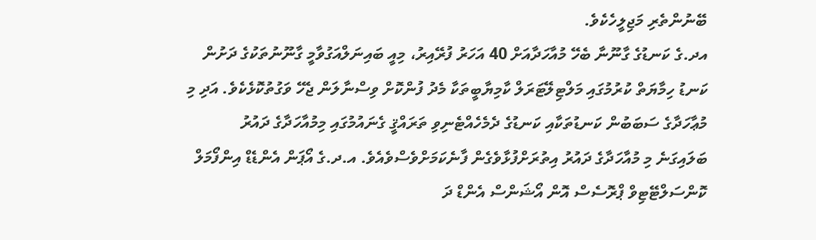ބޭނުންތެރި މަޖިލީހެކެވެ.
އދ.ގެ ކަނޑުގެ ގާނޫނާ ބެހޭ މުއާހަދާއަށް 40 އަހަރު ފުރޭއިރު، މިއީ ބައިނަލްއަގުވާމީ ގާނޫނުތަކުގެ ދަށުން ކަނޑު ހިމާޔަތް ކުރުމުގައި މަލްޓިލޭޓަރަލް ކާމިޔާބީތަކާ މެދު ފުންކޮށް ވިސްނާލަން ޖެހޭ ވަގުތުކޮޅެކެވެ. އަދި މި މުޢާހަދާގެ ސަބަބުން ކަނޑުތަކާއި ކަނޑުގެ ދެމެހެއްޓެނިވި ތަރައްޤީ ގެނައުމުގައި މިމުއާހަދާގެ ދައުރު ބަލައިގަނެ މި މުއާހަދާގެ ދައުރު އިތުރަށްފުޅާވެގެން ފާނެކަމަށްވެސްވެއެވެ. އ.ދ.ގެ އޯޕަން އެންޑެޑް އިންފޯމަލް ކޮންސަލްޓޭޓިވް ޕްރޮސެސް އޮން އޯޝަންސް އެންޑް ދަ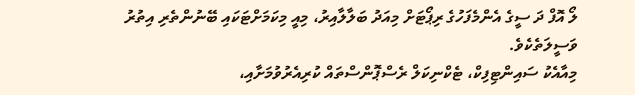ލޯ އޮފް ދަ ސީގެ އެންމެފަހުގެ ރިޕޯޓަށް މިއަދު ބަލާލާއިރު، މިއީ މިކަމަށްޓަކައި ބޭނުންތެރި އިތުރު ވަސީލަތެކެވެ.
މިއާއެކު ސައިންޓިފިކް، ޓެކްނިކަލް ރެސްޕޮންސްތައް ކުރިއެރުވުމަށާއި،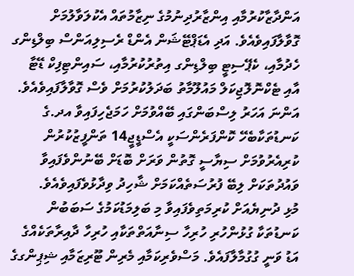އަންދާޒާކުރުމާއި އިންޒާރުދިނުމުގެ ނިޒާމުތައް އެކުލަވާލުމަށް ގޮވާލާފައިވެއެވެ. އަދި އެޑަޕްޓޭޝަން އެންޑް ރެސިލިއަންސް ބިލްޑިންގ ހެދުމާއި، ކެޕޭސިޓީ ބިލްޑިންގ އިތުރުކުރުމާއި، ސައިންޓިފިކް ޑޭޓާ އާއި ޓެކްނޮލޮޖިކަލް މައުލޫމާތު ބަދަލުކުރުމަށް ވެސް ގޮވާލާފައިވެއެވެ. އަންނަ އަހަރު ލިސްބަންގައި ބޭއްވުމަށް ހަމަޖެހިފައިވާ އދ.ގެ ކަނޑުތަކާބެހޭ ކޮންފަރެންސަކީ އެސްޑީޖީ14 ތަންފީޒުކުރުން ކުރިއެރުވުމަށް ސިޔާސީ ގޮތުން ވަރަށް ބޮޑަށް ބޭނުންވެފައިވާ ވައުދުތަކަށް ލިބޭ ފުރުސަތެއްކަމަށް ޝާހިދު ވިދާޅުވެފައިވެއެވެ.
މުޅި ދުނިޔެއަށް ކުރިމަތިވެފައިވާ މި ބަލިމަޑުކަމުގެ ސަބަބުން ކަނޑުތަކާ ގުޅުންހުރި ހުރިހާ ސިނާއަތްތަކާއި ހުރިހާ ދާއިރާތަކެއްގެ އަޑު ވަނީ ގުގުމާލާފައެވެ. މަސްވެރިކަމާއި މެރިން ޓޫރިޒަމާއި ޝިޕިންގގެ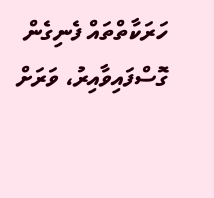ހަރަކާތްތައް ފެނިގެން ގޮސްފައިވާއިރު، ވަރަށް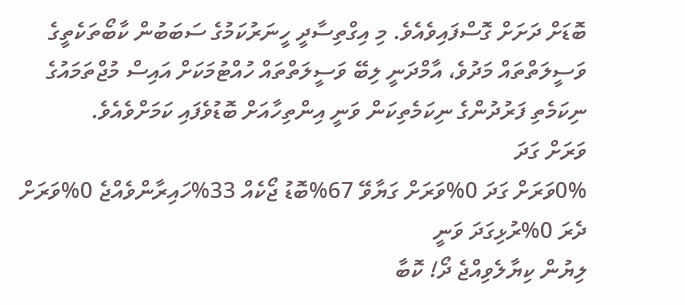ބޮޑަށް ދަށަށް ގޮސްފައިވެއެވެ. މި އިގްތިސާދީ ހީނަރުކަމުގެ ސަބަބުން ކާބޯތަކެތީގެ ވަސީލަތްތައް މަދުވެ، އާމްދަނީ ލިބޭ ވަސީލަތްތައް ހުއްޓުމަކަށް އައިސް މުޖްތަމައުގެ ނިކަމެތި ފަރުދުންގެ ނިކަމެތިކަން ވަނީ އިންތިހާއަށް ބޮޑުވެފައި ކަމަށްވެއެވެ.
ވަރަށް ގަދަ
0%ވަރަށް ގަދަ 0%ވަރަށް ގަޔާވޭ 67%ބޮޑު ޖޯކެއް 33%ހައިރާންވެއްޖެ 0%ވަރަށް ދެރަ 0%ރުޅިގަދަ ވަނީ
ލިޔުން ކިޔާލެވިއްޖެ ދޯ! ކޮބާ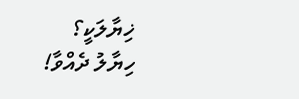ޚިޔާލަކީ؟
ހިޔާލު ދެއްވާ!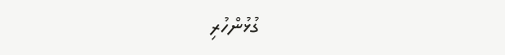ގުޅުންހުރި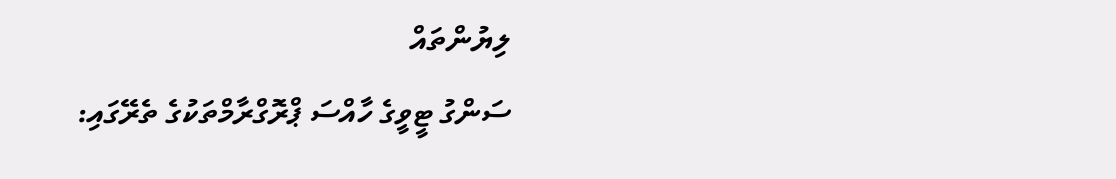ލިޔުންތައް
ސަންގު ޓީވީގެ ހާއްސަ ޕްރޮގްރާމްތަކުގެ ތެރޭގައި: